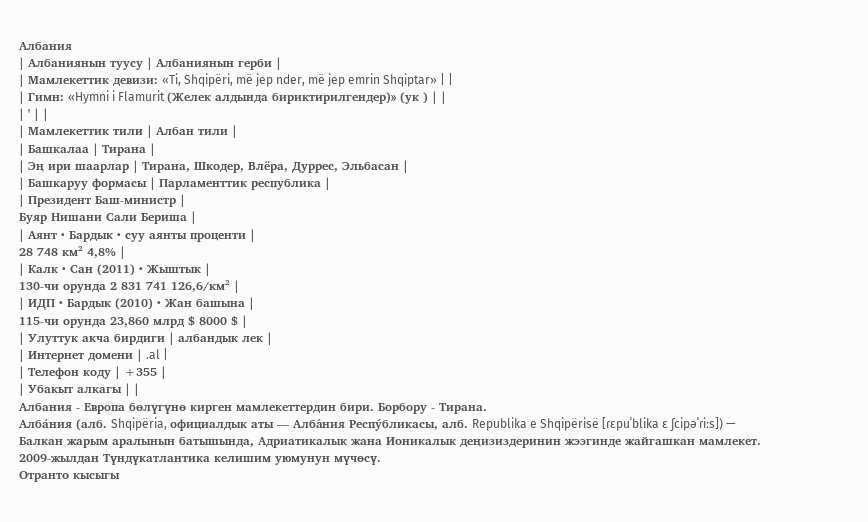Албания
| Албаниянын туусу | Албаниянын герби |
| Мамлекеттик девизи: «Ti, Shqipëri, më jep nder, më jep emrin Shqiptar» | |
| Гимн: «Hymni i Flamurit (Желек алдында бириктирилгендер)» (ук ) | |
| ' | |
| Мамлекеттик тили | Албан тили |
| Башкалаа | Тирана |
| Эң ири шаарлар | Тирана, Шкодер, Влёра, Дуррес, Эльбасан |
| Башкаруу формасы | Парламенттик республика |
| Президент Баш-министр |
Буяр Нишани Сали Бериша |
| Аянт • Бардык • суу аянты проценти |
28 748 км² 4,8% |
| Калк • Сан (2011) • Жыштык |
130-чи орунда 2 831 741 126,6/км² |
| ИДП • Бардык (2010) • Жан башына |
115-чи орунда 23,860 млрд $ 8000 $ |
| Улуттук акча бирдиги | албандык лек |
| Интернет домени | .al |
| Телефон коду | +355 |
| Убакыт алкагы | |
Албания - Европа бөлүгүнө кирген мамлекеттердин бири. Борбору - Тирана.
Алба́ния (алб. Shqipëria, официалдык аты — Алба́ния Респу́бликасы, алб. Republika e Shqipërisë [ɾɛpuˈblika ɛ ʃcipəˈɾiːs]) — Балкан жарым аралынын батышында, Адриатикалык жана Ионикалык деңизиздеринин жээгинде жайгашкан мамлекет. 2009-жылдан Түндүкатлантика келишим уюмунун мүчөсү.
Отранто кысыгы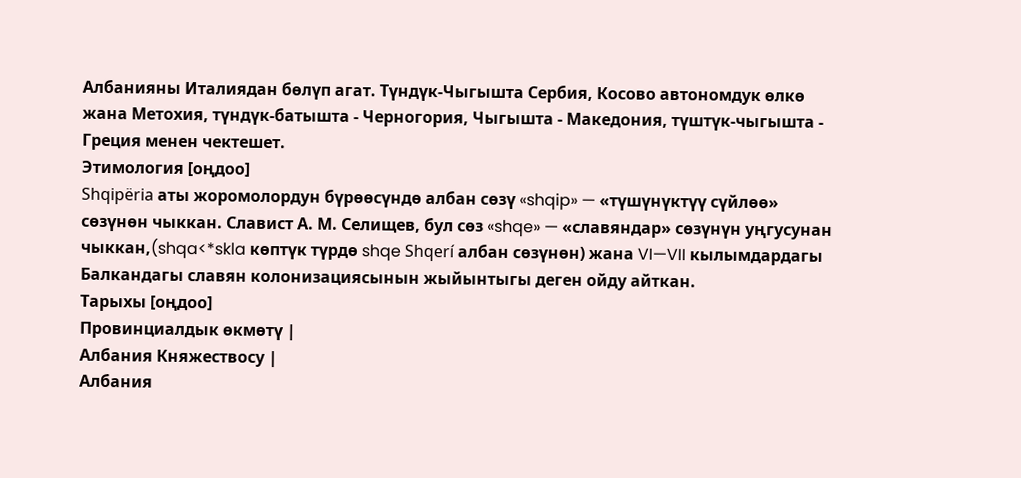Албанияны Италиядан бөлүп агат. Түндүк-Чыгышта Сербия, Косово автономдук өлкө жана Метохия, түндүк-батышта - Черногория, Чыгышта - Македония, түштүк-чыгышта - Греция менен чектешет.
Этимология [оңдоо]
Shqipëria аты жоромолордун бүрөөсүндө албан сөзү «shqip» — «түшүнүктүү сүйлөө» сөзүнөн чыккан. Славист А. М. Селищев, бул сөз «shqe» — «славяндар» сөзүнүн уңгусунан чыккан,(shqa<*skla көптүк түрдө shqe Shqerí албан сөзүнөн) жана VI—VII кылымдардагы Балкандагы славян колонизациясынын жыйынтыгы деген ойду айткан.
Тарыхы [оңдоо]
Провинциалдык өкмөтү |
Албания Княжествосу |
Албания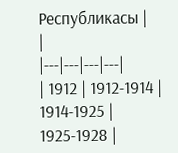Республикасы |
|
|---|---|---|---|
| 1912 | 1912-1914 | 1914-1925 | 1925-1928 |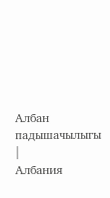Албан падышачылыгы |
Албания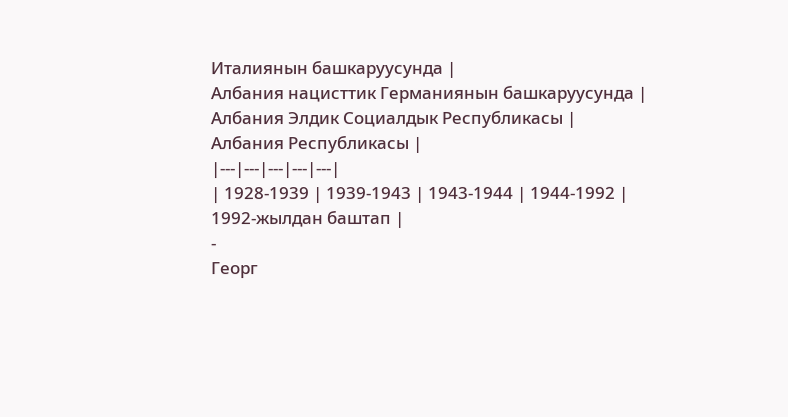Италиянын башкаруусунда |
Албания нацисттик Германиянын башкаруусунда |
Албания Элдик Социалдык Республикасы |
Албания Республикасы |
|---|---|---|---|---|
| 1928-1939 | 1939-1943 | 1943-1944 | 1944-1992 | 1992-жылдан баштап |
-
Георг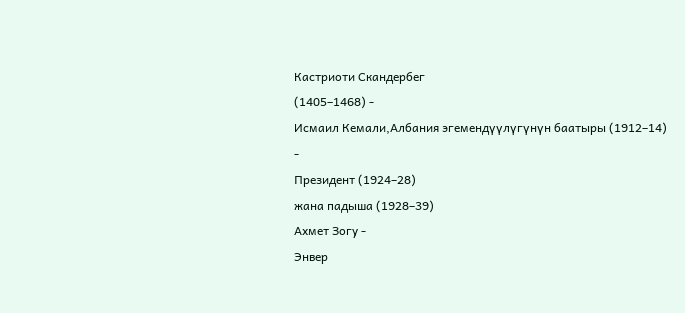Кастриоти Скандербег
(1405–1468) -
Исмаил Кемали,Албания эгемендүүлүгүнүн баатыры (1912–14)
-
Президент (1924–28)
жана падыша (1928–39)
Ахмет Зогу -
Энвер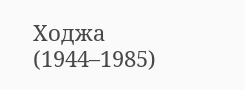Ходжа
(1944–1985)